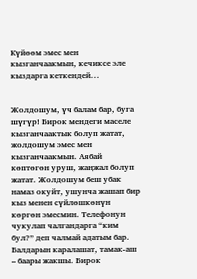Күйөөм эмес мен кызганчаакмын, кечиксе эле кыздарга кеткендей...


Жолдошум, үч балам бар, буга шүгүр! Бирок мендеги маселе кызганчаактык болуп жатат, жолдошум эмес мен кызганчаакмын. Аябай көптөгөн уруш, жаңжал болуп жатат. Жолдошум беш убак намаз окуйт, ушунча жашап бир кыз менен сүйлөшкөнүн көргөн эмесмин. Телефонун чукулап чалгандарга “ким бул?” деп чалмай адатым бар. Балдарын каралашат, тамак-аш – баары жакшы. Бирок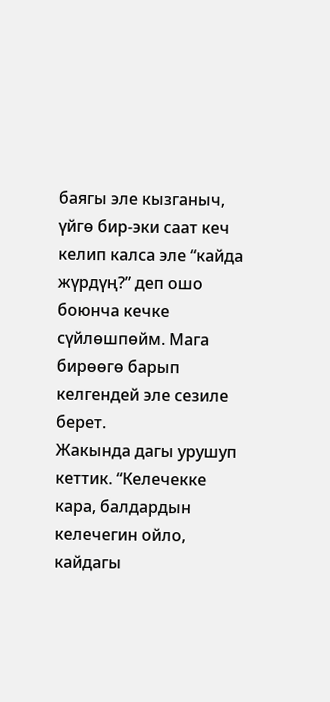баягы эле кызганыч, үйгө бир-эки саат кеч келип калса эле “кайда жүрдүң?” деп ошо боюнча кечке сүйлөшпөйм. Мага бирөөгө барып келгендей эле сезиле берет.
Жакында дагы урушуп кеттик. “Келечекке кара, балдардын келечегин ойло, кайдагы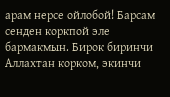арам нерсе ойлобой! Барсам сенден коркпой эле бармакмын. Бирок биринчи Аллахтан корком, экинчи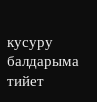кусуру балдарыма тийет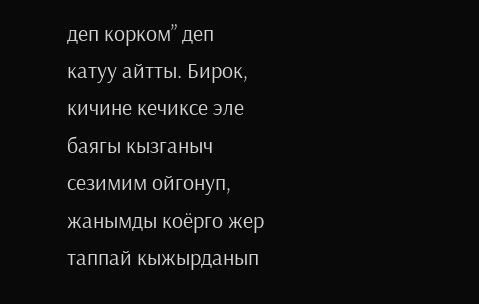деп корком” деп катуу айтты. Бирок, кичине кечиксе эле баягы кызганыч сезимим ойгонуп, жанымды коёрго жер таппай кыжырданып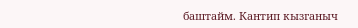баштайм. Кантип кызганыч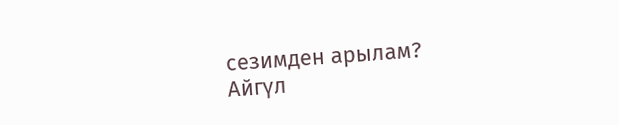сезимден арылам?
Айгүл